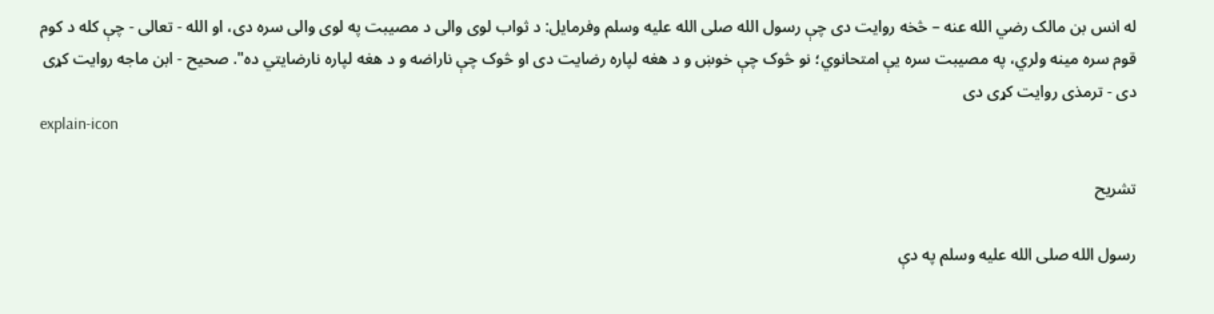له انس بن مالک رضي الله عنه – څخه روایت دی چې رسول الله صلی الله علیه وسلم وفرمایل: د ثواب لوی والی د مصیبت په لوی والی سره دی، او الله - تعالی - چې کله د کوم قوم سره مینه ولري، په مصیبت سره یې امتحانوي؛ نو څوک چې خوښ و د هغه لپاره رضایت دی او څوک چې ناراضه و د هغه لپاره نارضایتي ده". صحيح - ابن ماجه روايت کړی دی - ترمذی روایت کړی دی
explain-icon

تشریح

رسول الله صلی الله علیه وسلم په دې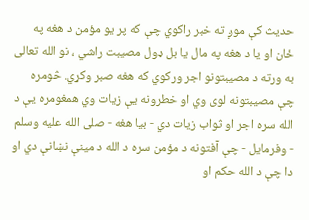حدیث کې موږ ته خبر راکوي چې که پر یو مؤمن د هغه په ځان او یا د هغه په مال یا بل ډول مصیبت راشي ، نو الله تعالی به ورته د مصیبتونو اجر ورکوي که هغه صبر وکړي. څومره چې مصیبتونه لوی وي او خطرونه یې زیات وي همغومره یې د الله سره اجر او ثواب زیات دي - بیا هغه - صلی الله علیه وسلم - وفرمایل - چې آفتونه د مؤمن سره د الله د مینې نښانې دي او دا چې د الله حکم او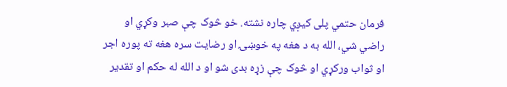فرمان حتمي پلی کیږي چاره نشته. خو څوک چې صبر وکړي او راضي شي، الله به د هغه په خوښۍ او رضایت سره هغه ته پوره اجر او ثواب وركړي او څوک چې زړه بدی شو او د الله له حكم او تقدير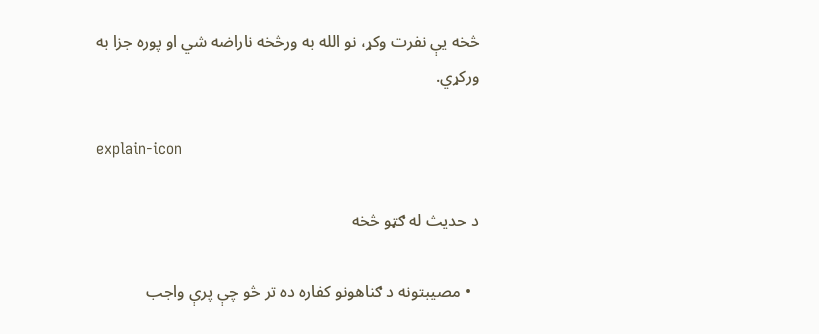څخه یې نفرت وكړ، نو الله به ورڅخه ناراضه شي او پوره جزا به ورکړي.

explain-icon

د حديث له ګټو څخه

  • مصیبتونه د ګناهونو کفاره ده تر څو چې پرې واجب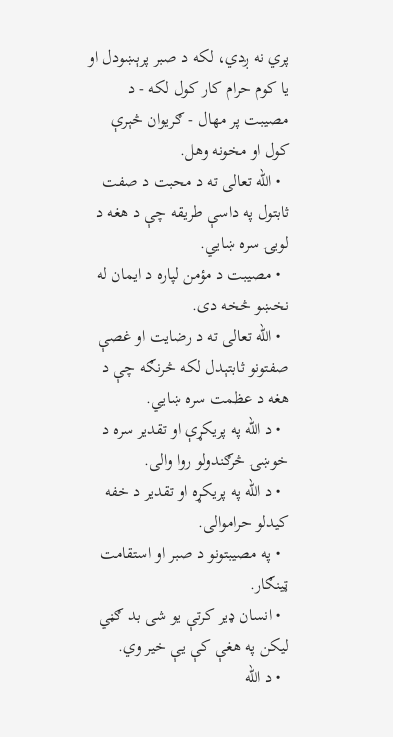پري نه ږدي، لکه د صبر پرېښودل او يا کوم حرام کار کول لکه - د مصیبت پر مهال - ګریوان څېرې کول او مخونه وهل.
  • الله تعالی ته د محبت د صفت ثابتول په داسې طریقه چې د هغه د لویۍ سره ښایي.
  • مصیبت د مؤمن لپاره د ایمان له نخښو څخه دی.
  • الله تعالی ته د رضایت او غصې صفتونو ثابتېدل لکه څرنګه چې د هغه د عظمت سره ښایي.
  • د الله په پریکړې او تقدیر سره د خوښۍ څرګندولو روا والی.
  • د الله په پریکړه او تقدیر د خفه کيدلو حراموالی.
  • په مصیبتونو د صبر او استقامت ټینګار.
  • انسان ډیر کرتې یو شی بد ګڼي لیکن په هغې کې یې خیر وي.
  • د الله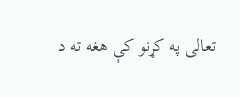تعالی په کړنو کې هغه ته د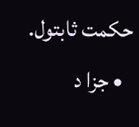حکمت ثابتول.
  • جزا د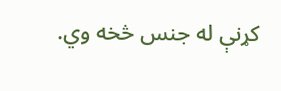کړنې له جنس څخه وي.